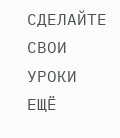СДЕЛАЙТЕ СВОИ УРОКИ ЕЩЁ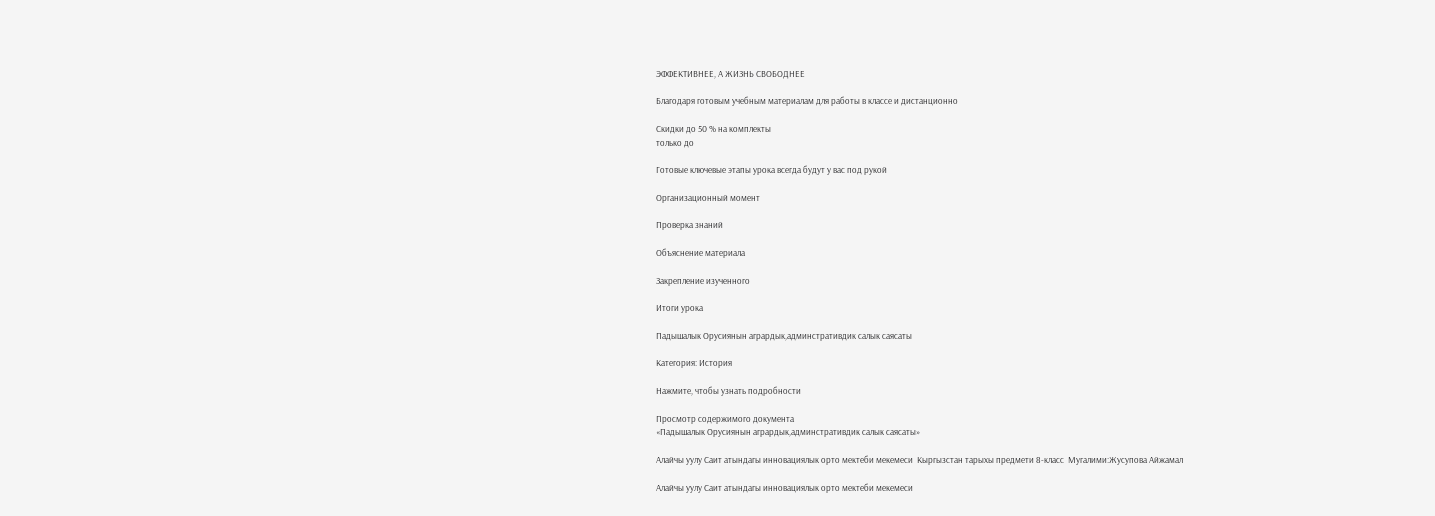ЭФФЕКТИВНЕЕ, А ЖИЗНЬ СВОБОДНЕЕ

Благодаря готовым учебным материалам для работы в классе и дистанционно

Скидки до 50 % на комплекты
только до

Готовые ключевые этапы урока всегда будут у вас под рукой

Организационный момент

Проверка знаний

Объяснение материала

Закрепление изученного

Итоги урока

Падышалык Орусиянын агрардык,админстративдик салык саясаты

Категория: История

Нажмите, чтобы узнать подробности

Просмотр содержимого документа
«Падышалык Орусиянын агрардык,админстративдик салык саясаты»

Алайчы уулу Саит атындагы инновациялык орто мектеби мекемеси  Кыргызстан тарыхы предмети 8-класс  Мугалими:Жусупова Айжамал

Алайчы уулу Саит атындагы инновациялык орто мектеби мекемеси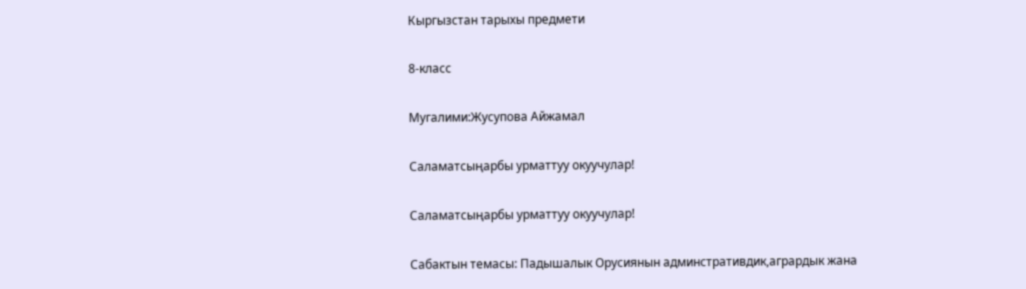Кыргызстан тарыхы предмети

8-класс

Мугалими:Жусупова Айжамал

Саламатсыңарбы урматтуу окуучулар!

Саламатсыңарбы урматтуу окуучулар!

Сабактын темасы: Падышалык Орусиянын админстративдик,агрардык жана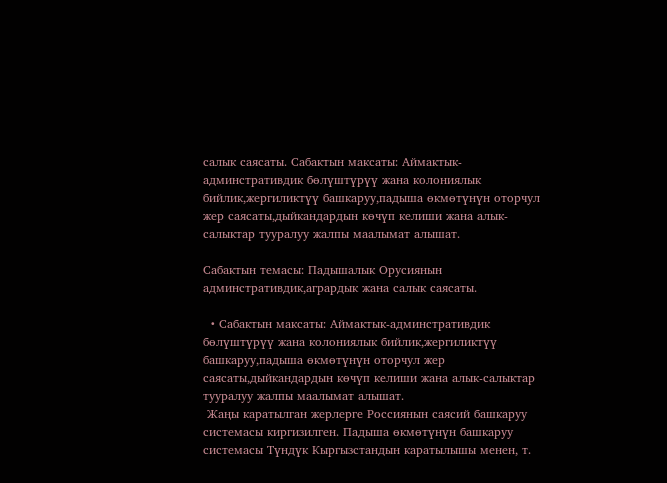салык саясаты. Сабактын максаты: Аймактык-админстративдик бөлүштүрүү жана колониялык бийлик,жергиликтүү башкаруу,падыша өкмөтүнүн оторчул жер саясаты,дыйкандардын көчүп келиши жана алык-салыктар тууралуу жалпы маалымат алышат.

Сабактын темасы: Падышалык Орусиянын админстративдик,агрардык жана салык саясаты.

  • Сабактын максаты: Аймактык-админстративдик бөлүштүрүү жана колониялык бийлик,жергиликтүү башкаруу,падыша өкмөтүнүн оторчул жер саясаты,дыйкандардын көчүп келиши жана алык-салыктар тууралуу жалпы маалымат алышат.
 Жаңы каратылган жерлерге Россиянын саясий башкаруу системасы киргизилген. Падыша өкмөтүнүн башкаруу системасы Түндүк Кыргызстандын каратылышы менен, т.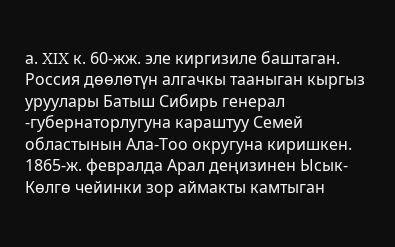а. XIX к. 60-жж. эле киргизиле баштаган. Россия дөөлөтүн алгачкы тааныган кыргыз уруулары Батыш Сибирь генерал -губернаторлугуна караштуу Семей областынын Ала-Тоо округуна киришкен. 1865-ж. февралда Арал деңизинен Ысык-Көлгө чейинки зор аймакты камтыган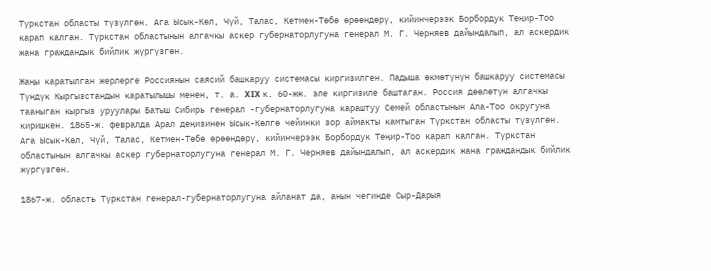Түркстан областы түзүлгөн. Ага Ысык-Көл, Чүй, Талас, Кетмен-Төбө өрөөндөрү, кийинчерээк Борбордук Теңир-Тоо карап калган. Түркстан областынын алгачкы аскер губернаторлугуна генерал М. Г. Черняев дайындалып, ал аскердик жана граждандык бийлик жүргүзгөн.

Жаңы каратылган жерлерге Россиянын саясий башкаруу системасы киргизилген. Падыша өкмөтүнүн башкаруу системасы Түндүк Кыргызстандын каратылышы менен, т. а. XIX к. 60-жж. эле киргизиле баштаган. Россия дөөлөтүн алгачкы тааныган кыргыз уруулары Батыш Сибирь генерал -губернаторлугуна караштуу Семей областынын Ала-Тоо округуна киришкен. 1865-ж. февралда Арал деңизинен Ысык-Көлгө чейинки зор аймакты камтыган Түркстан областы түзүлгөн. Ага Ысык-Көл, Чүй, Талас, Кетмен-Төбө өрөөндөрү, кийинчерээк Борбордук Теңир-Тоо карап калган. Түркстан областынын алгачкы аскер губернаторлугуна генерал М. Г. Черняев дайындалып, ал аскердик жана граждандык бийлик жүргүзгөн.

1867-ж. область Түркстан генерал-губернаторлугуна айланат да, анын чегинде Сыр-Дарыя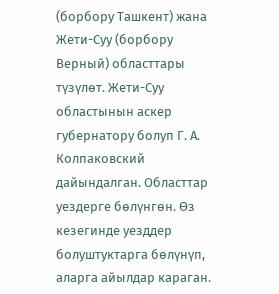(борбору Ташкент) жана Жети-Суу (борбору Верный) областтары түзүлөт. Жети-Суу областынын аскер губернатору болуп Г. А. Колпаковский дайындалган. Областтар уездерге бөлүнгөн. Өз кезегинде уезддер болуштуктарга бөлүнүп, аларга айылдар караган.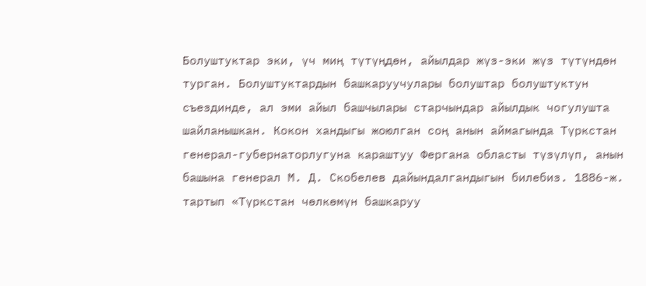Болуштуктар эки, үч миң түтүңдөн, айылдар жүз-эки жүз түтүндөн турган. Болуштуктардын башкаруучулары болуштар болуштуктун съездинде, ал эми айыл башчылары старчындар айылдык чогулушта шайланышкан. Кокон хандыгы жоюлган соң анын аймагында Түркстан генерал-губернаторлугуна караштуу Фергана областы түзүлүп, анын башына генерал М. Д. Скобелев дайындалгандыгын билебиз. 1886-ж. тартып «Түркстан чөлкөмүн башкаруу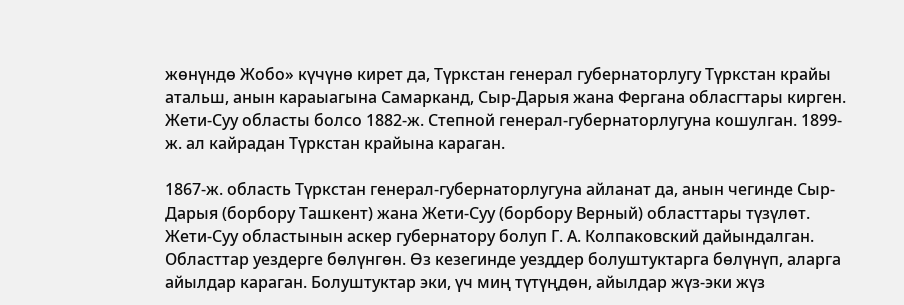жөнүндө Жобо» күчүнө кирет да, Түркстан генерал губернаторлугу Түркстан крайы атальш, анын караыагына Самарканд, Сыр-Дарыя жана Фергана обласгтары кирген. Жети-Суу областы болсо 1882-ж. Степной генерал-губернаторлугуна кошулган. 1899-ж. ал кайрадан Түркстан крайына караган.

1867-ж. область Түркстан генерал-губернаторлугуна айланат да, анын чегинде Сыр-Дарыя (борбору Ташкент) жана Жети-Суу (борбору Верный) областтары түзүлөт. Жети-Суу областынын аскер губернатору болуп Г. А. Колпаковский дайындалган. Областтар уездерге бөлүнгөн. Өз кезегинде уезддер болуштуктарга бөлүнүп, аларга айылдар караган. Болуштуктар эки, үч миң түтүңдөн, айылдар жүз-эки жүз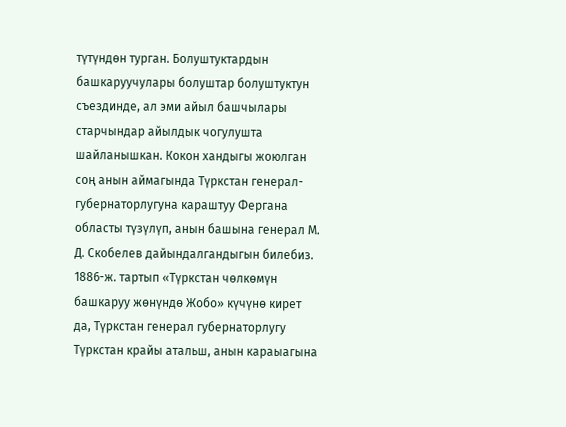түтүндөн турган. Болуштуктардын башкаруучулары болуштар болуштуктун съездинде, ал эми айыл башчылары старчындар айылдык чогулушта шайланышкан. Кокон хандыгы жоюлган соң анын аймагында Түркстан генерал-губернаторлугуна караштуу Фергана областы түзүлүп, анын башына генерал М. Д. Скобелев дайындалгандыгын билебиз. 1886-ж. тартып «Түркстан чөлкөмүн башкаруу жөнүндө Жобо» күчүнө кирет да, Түркстан генерал губернаторлугу Түркстан крайы атальш, анын караыагына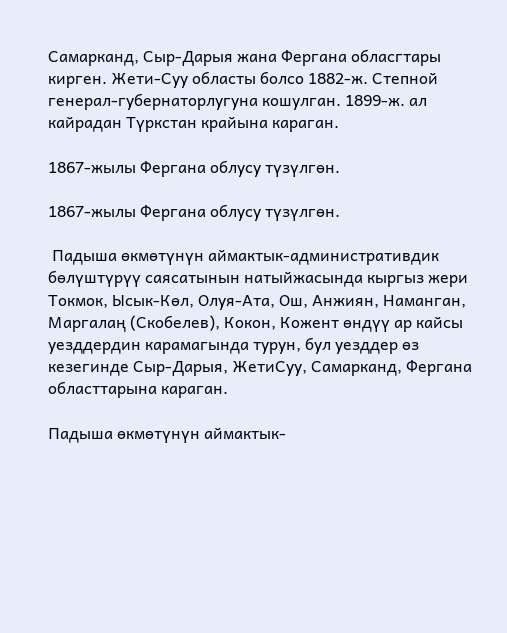Самарканд, Сыр-Дарыя жана Фергана обласгтары кирген. Жети-Суу областы болсо 1882-ж. Степной генерал-губернаторлугуна кошулган. 1899-ж. ал кайрадан Түркстан крайына караган.

1867-жылы Фергана облусу түзүлгөн.

1867-жылы Фергана облусу түзүлгөн.

 Падыша өкмөтүнүн аймактык-административдик бөлүштүрүү саясатынын натыйжасында кыргыз жери Токмок, Ысык-Көл, Олуя-Ата, Ош, Анжиян, Наманган, Маргалаң (Скобелев), Кокон, Кожент өндүү ар кайсы уезддердин карамагында турун, бул уезддер өз кезегинде Сыр-Дарыя, ЖетиСуу, Самарканд, Фергана областтарына караган.

Падыша өкмөтүнүн аймактык-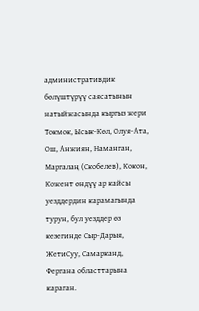административдик бөлүштүрүү саясатынын натыйжасында кыргыз жери Токмок, Ысык-Көл, Олуя-Ата, Ош, Анжиян, Наманган, Маргалаң (Скобелев), Кокон, Кожент өндүү ар кайсы уезддердин карамагында турун, бул уезддер өз кезегинде Сыр-Дарыя, ЖетиСуу, Самарканд, Фергана областтарына караган.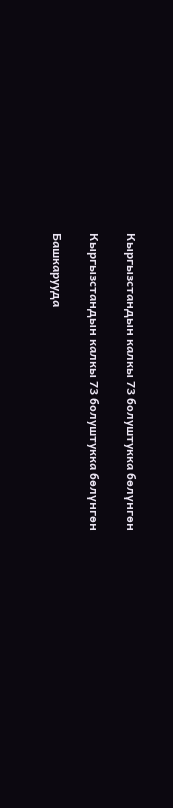Кыргызстандын калкы 73 болуштукка бөлүнгөн

Кыргызстандын калкы 73 болуштукка бөлүнгөн

Башкарууда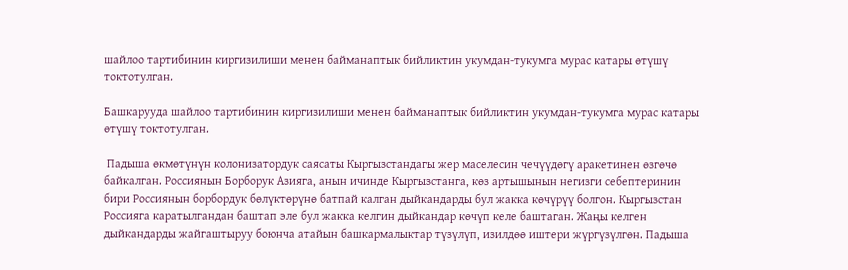шайлоо тартибинин киргизилиши менен байманаптык бийликтин укумдан-тукумга мурас катары өтүшү токтотулган.

Башкарууда шайлоо тартибинин киргизилиши менен байманаптык бийликтин укумдан-тукумга мурас катары өтүшү токтотулган.

 Падыша өкмөтүнүн колонизатордук саясаты Кыргызстандагы жер маселесин чечүүдөгү аракетинен өзгөчө байкалган. Россиянын Борборук Азияга, анын ичинде Кыргызстанга, көз артышынын негизги себептеринин бири Россиянын борбордук бөлүктөрүнө батпай калган дыйкандарды бул жакка көчүрүү болгон. Кыргызстан Россияга каратылгандан баштап эле бул жакка келгин дыйкандар көчүп келе баштаган. Жаңы келген дыйкандарды жайгаштыруу боюнча атайын башкармалыктар түзүлүп, изилдөө иштери жүргүзүлгөн. Падыша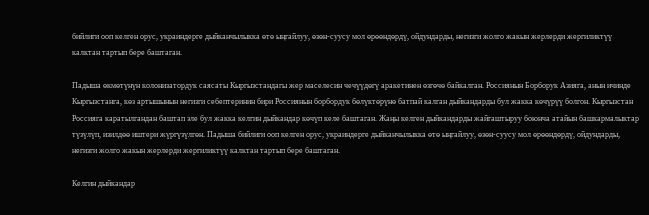бийлиги ооп келген орус, украиндерге дыйканчылыкка өтө ыңгайлуу, өзөн-суусу мол өрөөндөрдү, ойдундарды, негизги жолго жакын жерлерди жергиликтүү калктан тартып бере баштаган.

Падыша өкмөтүнүн колонизатордук саясаты Кыргызстандагы жер маселесин чечүүдөгү аракетинен өзгөчө байкалган. Россиянын Борборук Азияга, анын ичинде Кыргызстанга, көз артышынын негизги себептеринин бири Россиянын борбордук бөлүктөрүнө батпай калган дыйкандарды бул жакка көчүрүү болгон. Кыргызстан Россияга каратылгандан баштап эле бул жакка келгин дыйкандар көчүп келе баштаган. Жаңы келген дыйкандарды жайгаштыруу боюнча атайын башкармалыктар түзүлүп, изилдөө иштери жүргүзүлгөн. Падыша бийлиги ооп келген орус, украиндерге дыйканчылыкка өтө ыңгайлуу, өзөн-суусу мол өрөөндөрдү, ойдундарды, негизги жолго жакын жерлерди жергиликтүү калктан тартып бере баштаган.

Келгин дыйкандар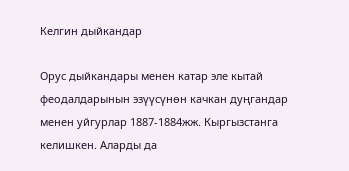Келгин дыйкандар

Орус дыйкандары менен катар эле кытай феодалдарынын эзүүсүнөн качкан дуңгандар менен уйгурлар 1887-1884жж. Кыргызстанга келишкен. Аларды да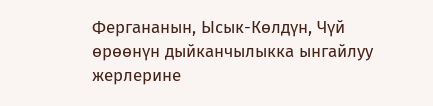Фергананын, Ысык-Көлдүн, Чүй өрөөнүн дыйканчылыкка ынгайлуу жерлерине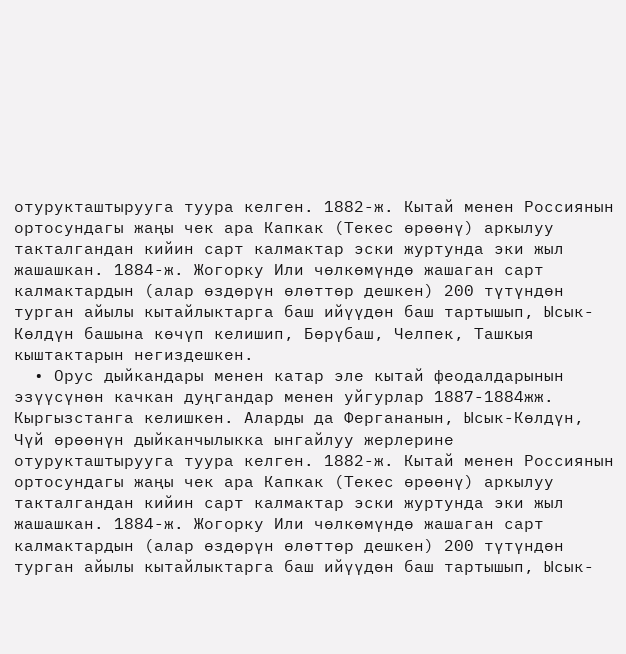отурукташтырууга туура келген. 1882-ж. Кытай менен Россиянын ортосундагы жаңы чек ара Капкак (Текес өрөөнү) аркылуу такталгандан кийин сарт калмактар эски журтунда эки жыл жашашкан. 1884-ж. Жогорку Или чөлкөмүндө жашаган сарт калмактардын (алар өздөрүн өлөттөр дешкен) 200 түтүндөн турган айылы кытайлыктарга баш ийүүдөн баш тартышып, Ысык-Көлдүн башына көчүп келишип, Бөрүбаш, Челпек, Ташкыя кыштактарын негиздешкен.
  • Орус дыйкандары менен катар эле кытай феодалдарынын эзүүсүнөн качкан дуңгандар менен уйгурлар 1887-1884жж. Кыргызстанга келишкен. Аларды да Фергананын, Ысык-Көлдүн, Чүй өрөөнүн дыйканчылыкка ынгайлуу жерлерине отурукташтырууга туура келген. 1882-ж. Кытай менен Россиянын ортосундагы жаңы чек ара Капкак (Текес өрөөнү) аркылуу такталгандан кийин сарт калмактар эски журтунда эки жыл жашашкан. 1884-ж. Жогорку Или чөлкөмүндө жашаган сарт калмактардын (алар өздөрүн өлөттөр дешкен) 200 түтүндөн турган айылы кытайлыктарга баш ийүүдөн баш тартышып, Ысык-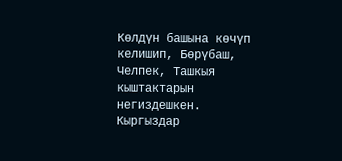Көлдүн башына көчүп келишип, Бөрүбаш, Челпек, Ташкыя кыштактарын негиздешкен.
Кыргыздар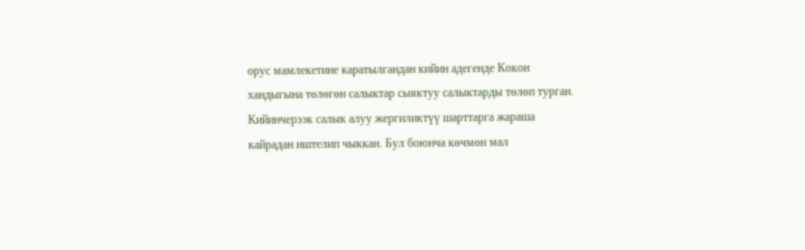орус мамлекетине каратылгандан кийин адегенде Кокон хандыгына төлөгөн салыктар сыяктуу салыктарды төлөп турган. Кийинчерээк салык алуу жергиликтүү шарттарга жараша кайрадан иштелип чыккан. Бул боюнча көчмөн мал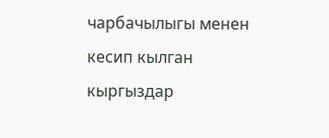чарбачылыгы менен кесип кылган кыргыздар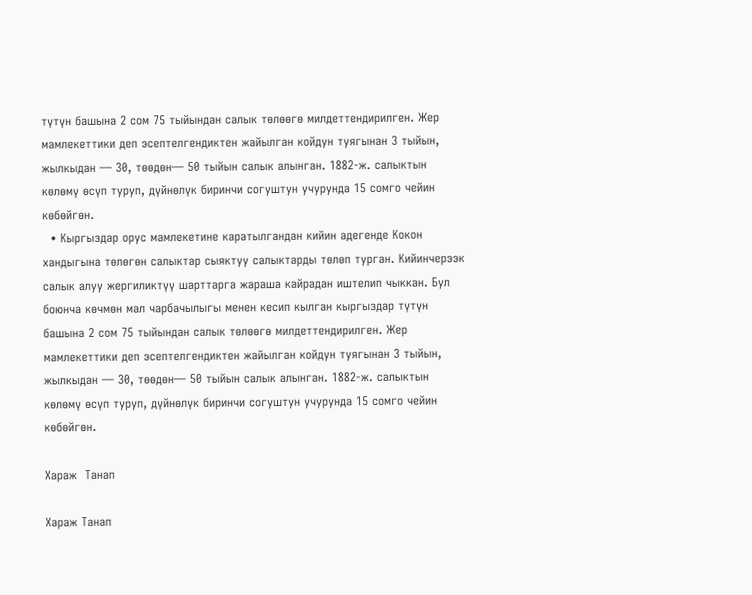түтүн башына 2 сом 75 тыйындан салык төлөөгө милдеттендирилген. Жер мамлекеттики деп эсептелгендиктен жайылган койдун туягынан 3 тыйын, жылкыдан — 30, төөдөн— 50 тыйын салык алынган. 1882-ж. салыктын көлөмү өсүп туруп, дүйнөлүк биринчи согуштун учурунда 15 сомго чейин көбөйгөн.
  • Кыргыздар орус мамлекетине каратылгандан кийин адегенде Кокон хандыгына төлөгөн салыктар сыяктуу салыктарды төлөп турган. Кийинчерээк салык алуу жергиликтүү шарттарга жараша кайрадан иштелип чыккан. Бул боюнча көчмөн мал чарбачылыгы менен кесип кылган кыргыздар түтүн башына 2 сом 75 тыйындан салык төлөөгө милдеттендирилген. Жер мамлекеттики деп эсептелгендиктен жайылган койдун туягынан 3 тыйын, жылкыдан — 30, төөдөн— 50 тыйын салык алынган. 1882-ж. салыктын көлөмү өсүп туруп, дүйнөлүк биринчи согуштун учурунда 15 сомго чейин көбөйгөн.

Хараж  Танап

Хараж Танап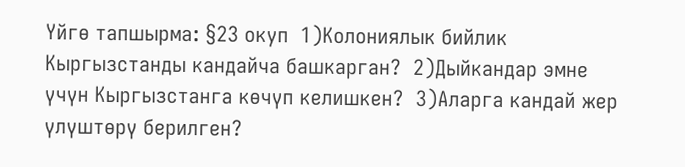Үйгө тапшырма: §23 окуп  1)Колониялык бийлик Кыргызстанды кандайча башкарган?  2)Дыйкандар эмне үчүн Кыргызстанга көчүп келишкен?  3)Аларга кандай жер үлүштөрү берилген?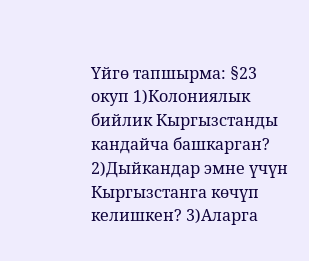Үйгө тапшырма: §23 окуп 1)Колониялык бийлик Кыргызстанды кандайча башкарган? 2)Дыйкандар эмне үчүн Кыргызстанга көчүп келишкен? 3)Аларга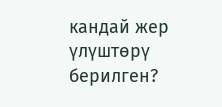кандай жер үлүштөрү берилген?